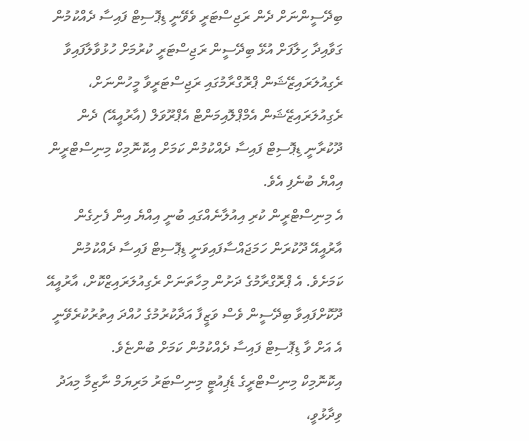ބިދޭސީންނަށް ދެން ރަޖިސްޓަރީ ވެވޭނީ ޑިޕޮސިޓް ފައިސާ ދެއްކުމުން
ގަވާއިދާ ހިލާފަށް އުޅޭ ބިދޭސީން ރަޖިސްޓަރީ ކުރުމަށް ހުޅުވާލާފައިވާ ރެގިއުލަރައިޒޭޝަން ޕްރޮގްރާމުގައި ރަޖިސްޓަރީވާ މީހުންނަށް، ރެގިއުލަރައިޒޭޝަން އެމްޕްލޮއިމަންޓް އެޕްރޫވަލް (އާރުއީއޭ) ދެން ދޫކުރާނީ ޑިޕޮސިޓް ފައިސާ ދެއްކުމުން ކަމަށް އިކޮނޮމިކް މިނިސްޓްރީން އިއްޔެ ބުނެފި އެވެ.
އެ މިނިސްޓްރީން ކުރި އިއުލާނެއްގައި ބުނީ އިއްޔެ އިން ފެށިގެން އާރުއީއޭ ދޫކުރަން ހަމަޖައްސާފައިވަނީ ޑިޕޮސިޓް ފައިސާ ދެއްކުމުން ކަމަށެވެ. އެ ޕްރޮގްރާމުގެ ދަށުން މިހާތަނަށް ރެގިއުލަރައިޒްކޮށް، އާރުއީއޭ ދޫކޮށްފައިވާ ބިދޭސީން ވެސް ވަޒީފާ އަދާކުރުމުގެ ހުއްދަ އިތުރުކުރެވޭނީ އެ އަށް ވާ ޑިޕޮސިޓް ފައިސާ ދެއްކުމުން ކަމަށް ބުންޏެވެ.
އިކޮނޮމިކް މިނިސްޓްރީގެ ޑެޕިއުޓީ މިނިސްޓަރު މަރިޔަމް ނާޒިމާ މިއަދު ވިދާޅުވީ،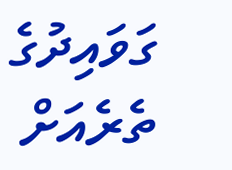ގަވައިދުގެ ތެރެއަށް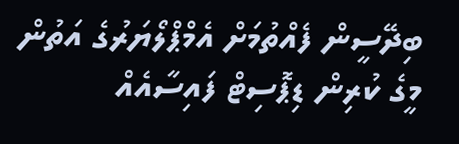ބިދޭސީން ފެއްތުމަށް އެމްޕްލޯޔަރުގެ އަތުން މީގެ ކުރިން ޑިޕޮސިޓް ފައިސާއެއް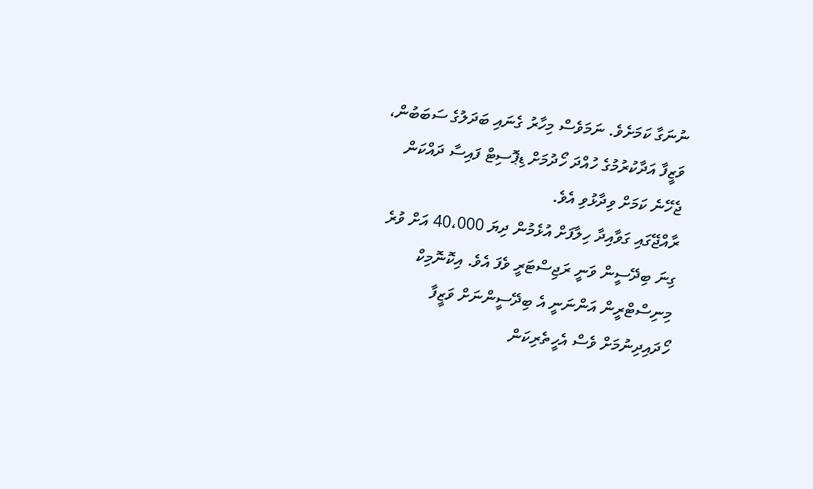ނުނަގާ ކަމަށެވެ. ނަމަވެސް މިހާރު ގެނައި ބަދަލުގެ ސަބަބުން، ވަޒީފާ އަދާކުރުމުގެ ހުއްދަ ހޯދުމަށް ޑިޕޮސިޓް ފައިސާ ދައްކަން ޖެހޭނެ ކަމަށް ވިދާޅުވި އެވެ.
ރާއްޖޭގައި ގަވާއިދާ ހިލާފަށް އުޅެމުން ދިޔަ 40،000 އަށް ވުރެ ގިނަ ބިދޭސީން ވަނީ ރަޖިސްޓަރީ ވެފަ އެވެ. އިކޮނޮމިކް މިނިސްޓްރީން އަންނަނީ އެ ބިދޭސީންނަށް ވަޒީފާ ހޯދައިދިނުމަށް ވެސް އެހީތެރިކަން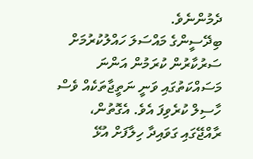ދެމުންނެވެ.
ބިދޭސީންގެ މައްސަލަ ހައްލުކުރުމަށް ސަރުކާރުން ކުރަމުން އަންނަ މަސައްކަތުގައި ވަނީ ނަތީޖާތަކެއް ވެސް ހާސިލް ކުރެވިފަ އެވެ. އެގޮތުން، ރާއްޖޭގައި ގަވައިދާ ހިލާފަށް އުޅޭ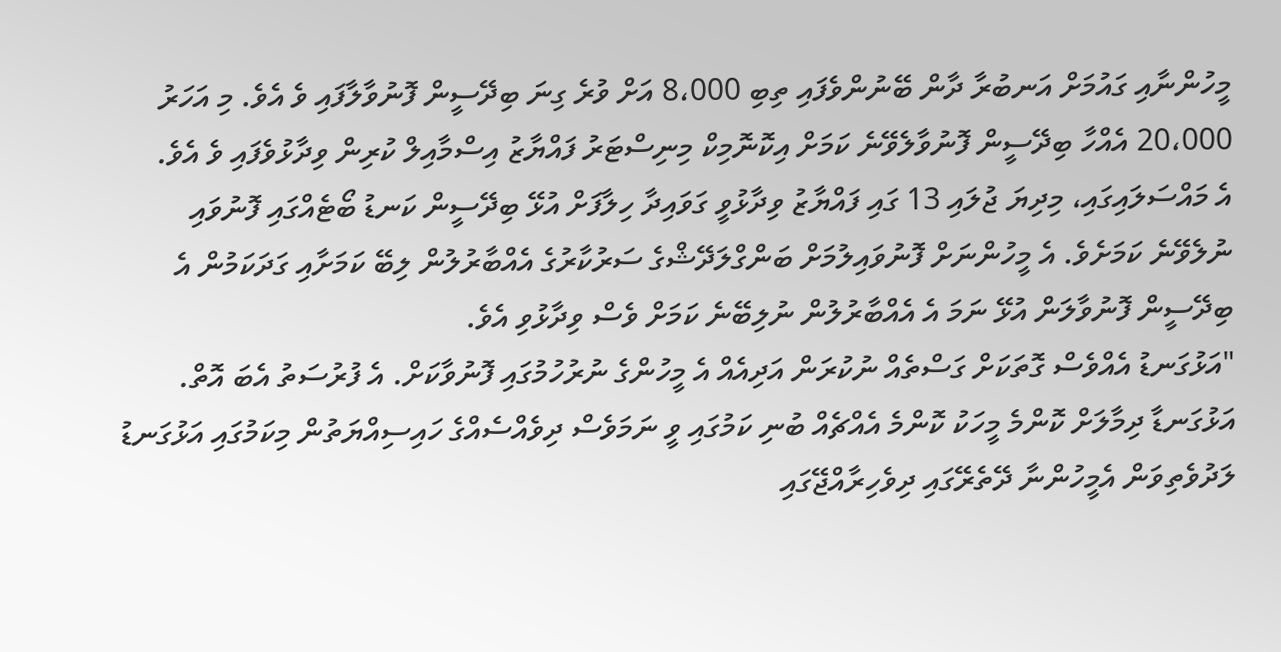މީހުންނާއި ގައުމަށް އަނބުރާ ދާން ބޭނުންވެފައި ތިބި 8،000 އަށް ވުރެ ގިނަ ބިދޭސީން ފޮނުވާލާފައި ވެ އެވެ. މި އަހަރު 20،000 އެއްހާ ބިދޭސީން ފޮނުވާލެވޭނެ ކަމަށް އިކޮނޮމިކް މިނިސްޓަރު ފައްޔާޒު އިސްމާއިލް ކުރިން ވިދާޅުވެފައި ވެ އެވެ.
އެ މައްސަލައިގައި، މިދިޔަ ޖުލައި 13 ގައި ފައްޔާޒު ވިދާޅުވީ ގަވައިދާ ހިލާފަށް އުޅޭ ބިދޭސީން ކަނޑު ބޯޓެއްގައި ފޮނުވައި ނުލެވޭނެ ކަމަށެވެ. އެ މީހުންނަށް ފޮނުވައިލުމަށް ބަންގްލަދޭޝްގެ ސަރުކާރުގެ އެއްބާރުލުން ލިބޭ ކަމަށާއި ގަދަކަމުން އެ ބިދޭސީން ފޮނުވާލަން އުޅޭ ނަމަ އެ އެއްބާރުލުން ނުލިބޭނެ ކަމަށް ވެސް ވިދާޅުވި އެވެ.
"އަޅުގަނޑު އެއްވެސް ގޮތަކަށް ގަސްތެއް ނުކުރަން އަދިއެއް އެ މީހުންގެ ނުރުހުމުގައި ފޮނުވާކަށް. އެ ފުރުސަތު އެބަ އޮތް. އަޅުގަނޑާ ދިމާލަށް ކޮންމެ މީހަކު ކޮންމެ އެއްޗެއް ބުނި ކަމުގައި ވީ ނަމަވެސް ދިވެއްސެއްގެ ހައިސިއްޔަތުން މިކަމުގައި އަޅުގަނޑު ލަދުވެތިވަން އެމީހުންނާ ދޭތެރޭގައި ދިވެހިރާއްޖޭގައި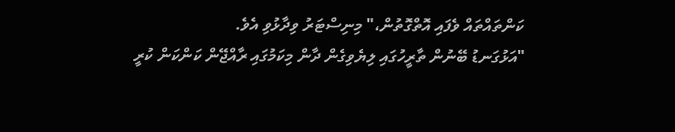ކަންތައްތައް ވެފައި އޮތްގޮތުން،" މިނިސްޓަރު ވިދާޅުވި އެވެ.
"އަޅުގަނޑު ބޭނުން ތާރީހުގައި ލިޔެވިގެން ދާން މިކަމުގައި ރާއްޖޭން ކަންކަން ކުރީ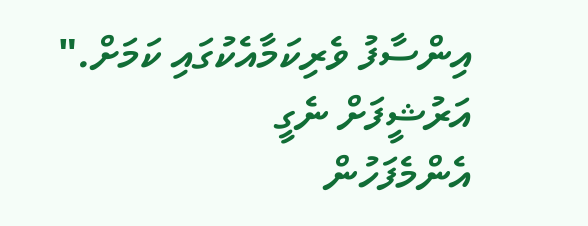އިންސާފު ވެރިކަމާއެކުގައި ކަމަށް."
އަރުޝީފަށް ނެގީ
އެންމެފަހުން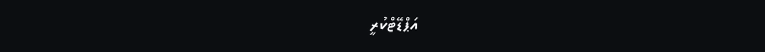އަޕްޑޭޓްކުރީ